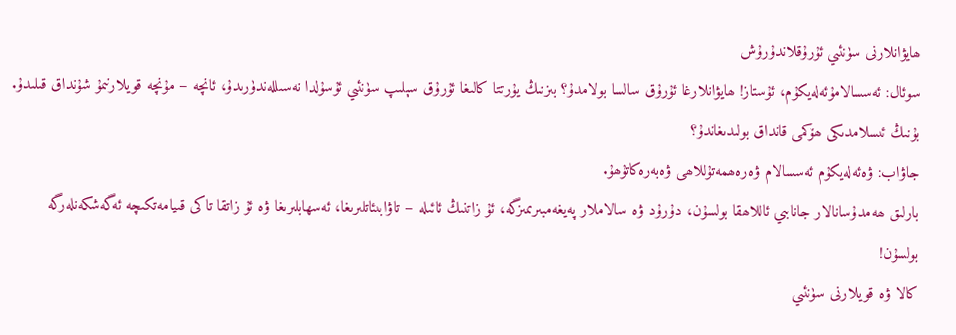ھايۋانلارنى سۈنئىي ئۇرۇقلاندۇرۇش
سوئال: ئەسسالامۇئەلەيكۇم، ئۇستاز! ھايۋانلارغا ئۇرۇق سالسا بولامدۇ؟ بىزنىڭ يۇرتتا كالىغا ئۇرۇق سېلىپ سۈنئىي ئۇسۇلدا نەسىللەندۈرىدۇ، ئانچە – مۇنچە قويلارنىمۇ شۇنداق قىلىدۇ. بۇنىڭ ئىسلامدىكى ھۆكمى قانداق بولىدىغاندۇ؟
جاۋاب: ۋەئەلەيكۇم ئەسسالام ۋەرەھمەتۇللاھى ۋەبەرەكاتۇھۇ.
بارلىق ھەمدۇسانالار جانابىي ئاللاھقا بولسۇن، دۇرۇد ۋە سالاملار پەيغەمبىرىمىزگە، ئۇ زاتنىڭ ئائىلە – تاۋابىئاتلىرىغا، ئەسھابلىرىغا ۋە ئۇ زاتقا تاكى قىيامەتكىچە ئەگەشكەنلەرگە بولسۇن!
كالا ۋە قويلارنى سۈنئىي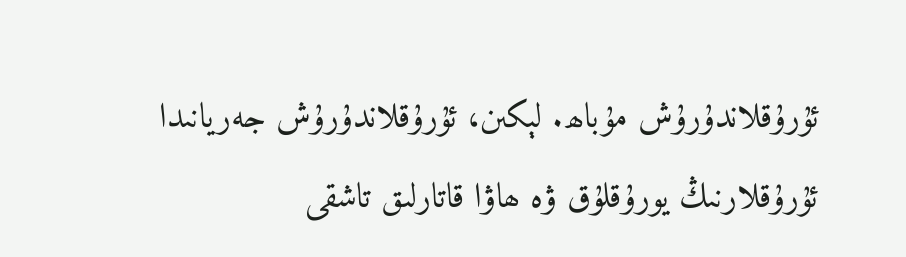ئۇرۇقلاندۇرۇش مۇباھ. لېكىن، ئۇرۇقلاندۇرۇش جەريانىدا ئۇرۇقلارنىڭ يورۇقلۇق ۋە ھاۋا قاتارلىق تاشقى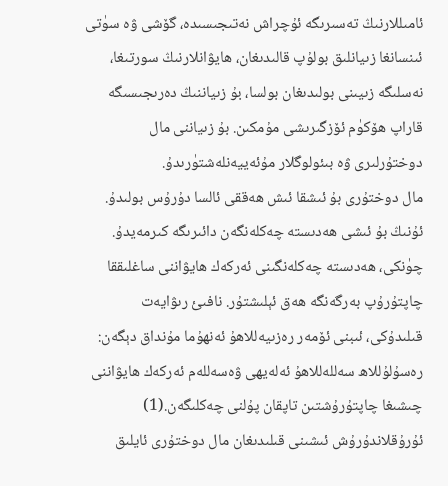ئامىللارنىڭ تەسىرىگە ئۇچراش نەتىجىسىدە، گۆشى ۋە سۈتى ئىنسانغا زىيانلىق بولۇپ قالىدىغان، ھايۋانلارنىڭ سورتىغا، نەسلىگە زىيىنى بولىدىغان بولسا، بۇ زىياننىڭ دەرىجىسىگە قاراپ ھۆكۈم ئۆزگىرىشى مۇمكىن. بۇ زىياننى مال دوختۇرلىرى ۋە بىئولوگلار مۇئەييەنلەشتۈرىدۇ.
مال دوختۇرى بۇ ئىشقا ئىش ھەققى ئالسا دۇرۇس بولىدۇ. ئۇنىڭ بۇ ئىشى ھەدىستە چەكلەنگەن دائىرىگە كىرمەيدۇ. چۈنكى، ھەدىستە چەكلەنگىنى ئەركەك ھايۋاننى ساغلىققا چاپتۇرۇپ بەرگەنگە ھەق ئېلىشتۇر. نافىئ رىۋايەت قىلىدۇكى، ئىبنى ئۆمەر رەزىيەللاھۇ ئەنھۇما مۇنداق دېگەن: رەسۇلۇللاھ سەللەللاھۇ ئەلەيھى ۋەسەللەم ئەركەك ھايۋاننى چىشىغا چاپتۇرۇشتىن تاپقان پۇلنى چەكلىگەن.(1)
ئۇرۇقلاندۇرۇش ئىشىنى قىلىدىغان مال دوختۇرى ئايلىق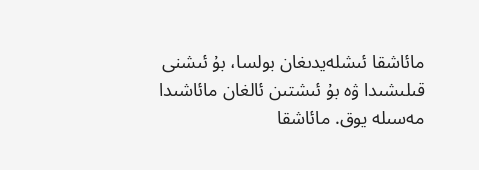مائاشقا ئىشلەيدىغان بولسا، بۇ ئىشنى قىلىشىدا ۋە بۇ ئىشتىن ئالغان مائاشىدا مەسىلە يوق. مائاشقا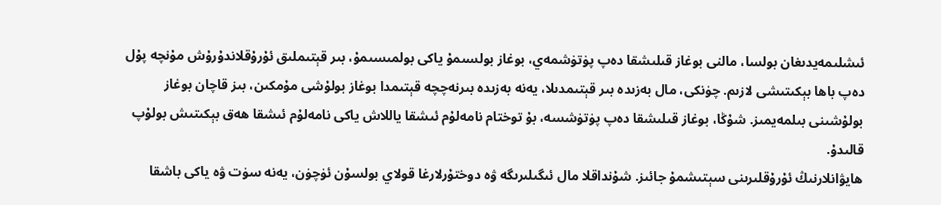ئىشلىمەيدىغان بولسا، مالنى بوغاز قىلىشقا دەپ پۈتۈشمەي، بوغاز بولسىمۇ ياكى بولمىسىمۇ، بىر قېتىملىق ئۇرۇقلاندۇرۇش مۇنچە پۇل دەپ باھا بېكىتىشى لازىم. چۈنكى، مال بەزىدە بىر قېتىمدىلا، يەنە بەزىدە بىرنەچچە قېتىمدا بوغاز بولۇشى مۇمكىن، بىز قاچان بوغاز بولۇشىنى بىلمەيمىز. شۇڭا، بوغاز قىلىشقا دەپ پۈتۈشسە، بۇ توختام نامەلۇم ئىشقا ياللاش ياكى نامەلۇم ئىشقا ھەق بېكىتىش بولۇپ قالىدۇ.
ھايۋانلارنىڭ ئۇرۇقلىرىنى سېتىشمۇ جائىز. شۇنداقلا مال ئىگىلىرىگە ۋە دوختۇرلارغا قولاي بولسۇن ئۈچۈن، يەنە سۈت ۋە ياكى باشقا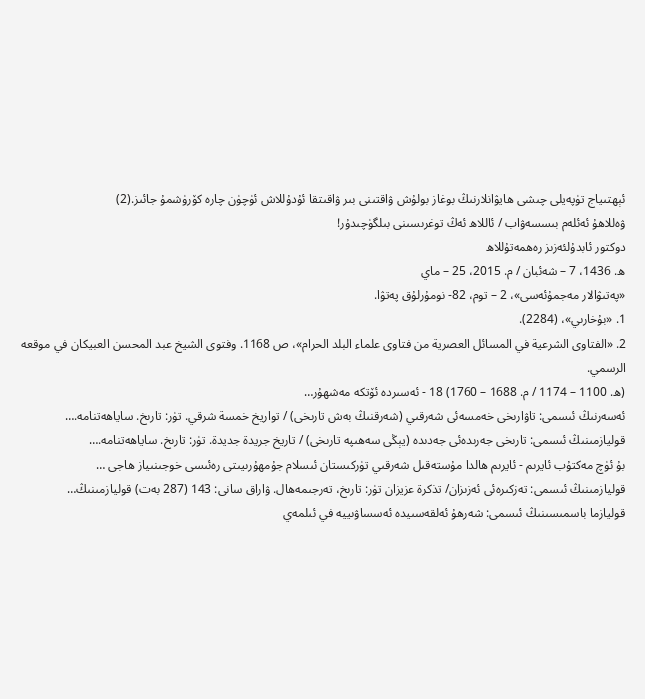ئېھتىياج تۈپەيلى چىشى ھايۋانلارنىڭ بوغاز بولۇش ۋاقتىنى بىر ۋاقىتقا ئۇدۇللاش ئۈچۈن چارە كۆرۈشمۇ جائىز.(2)
ۋەللاھۇ ئەئلەم بىسسەۋاب / ئاللاھ ئەڭ توغرىسىنى بىلگۈچىدۇر!
دوكتور ئابدۇلئەزىز رەھمەتۇللاھ
ھ. 1436، 7 – شەئبان / م. 2015، 25 – ماي
«پەتىۋالار مەجمۇئەسى»، 2 – توم، 82- نومۇرلۇق پەتۋا.
1. «بۇخارىي»، (2284).
2. «الفتاوى الشرعية في المسائل العصرية من فتاوى علماء البلد الحرام»، ص 1168. وفتوى الشيخ عبد المحسن العبيكان في موقعه الرسمي.
(ھ. 1100 – 1174 / م. 1688 – 1760) 18 - ئەسىردە ئۆتكە مەشھۇر…
ئەسەرنىڭ ئىسمى: تاۋارىخى خەمسەئى شەرقىي (شەرقنىڭ بەش تارىخى) / تواريخ خمسة شرقي. تۈر: تارىخ. ساياھەتنامە.…
قوليازمىنىڭ ئىسمى: تارىخى جەرىدەئى جەدىدە (يېڭى سەھىپە تارىخى) / تاريخ جريدة جديدة. تۈر: تارىخ. ساياھەتنامە.…
بۇ ئۈچ مەكتۇب ئايرىم - ئايرىم ھالدا مۇستەقىل شەرقىي تۈركىستان ئىسلام جۇمھۇرىيىتى رەئىسى خوجىنىياز ھاجى …
قوليازمىنىڭ ئىسمى: تەزكىرەئى ئەزىزان/ تذكرة عزيزان تۈر: تارىخ، تەرجىمەھال. ۋاراق سانى: 143 (287 بەت) قوليازمىنىڭ…
قوليازما باسمىسىنىڭ ئىسمى: شەرھۇ ئەلقەسىيدە ئەسساۋىييە في ئىلمەي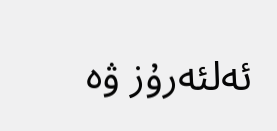ئەلئەرۇز ۋە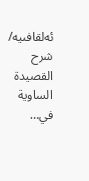ئەلقافىيە/ شرح القصيدة الساوية في…